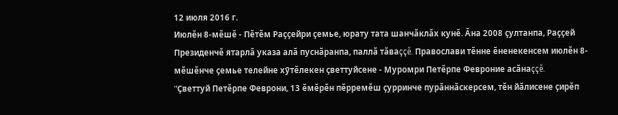12 июля 2016 г.
Июлĕн 8-мĕшĕ - Пĕтĕм Раççейри çемье, юрату тата шанчăклăх кунĕ. Ăна 2008 çултанпа, Раççей Президенчĕ ятарлă указа алă пуснăранпа, паллă тăваççĕ. Православи тĕнне ĕненекенсем июлĕн 8-мĕшĕнче çемье телейне хỹтĕлекен çветтуйсене - Муромри Петĕрпе Февроние асăнаççĕ.
"Çветтуй Петĕрпе Феврони, 13 ĕмĕрĕн пĕрремĕш çурринче пурăннăскерсем, тĕн йăлисене çирĕп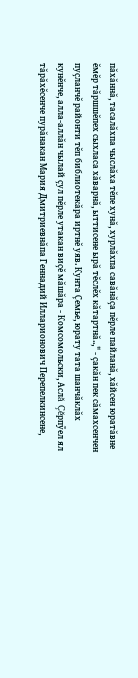пăхăннă, тасалăхпа чыслăха тĕпе хунă, хурлăхпа савăнăçа пĕрле пайланă, хăйсен юратăвне ĕмĕр тăршшĕпех сыхласа хăварнă, ыттисене ырă тĕслĕх кăтартнă..," - çакăн пек сăмахсенчен пуçланчĕ районти тĕп библиотекăра иртнĕ уяв. Кунта Çемье, юрату тата шанчăклăх кунĕнче, алла-аллăн чылай çул пĕрле утакан виçĕ мăшăра - Комсомольски, Аслă Çĕрпỹел ял тăрăхĕсенче пурăнакан Мария Дмитриевнăпа Геннадий Илларионович Перепелкинсене,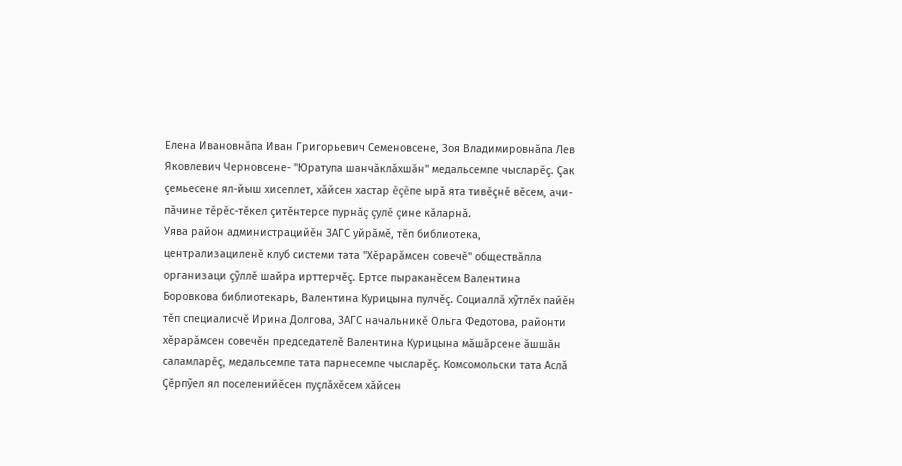Елена Ивановнăпа Иван Григорьевич Семеновсене, Зоя Владимировнăпа Лев Яковлевич Черновсене- "Юратупа шанчăклăхшăн" медальсемпе чысларĕç. Çак çемьесене ял-йыш хисеплет, хăйсен хастар ĕçĕпе ырă ята тивĕçнĕ вĕсем, ачи-пăчине тĕрĕс-тĕкел çитĕнтерсе пурнăç çулĕ çине кăларнă.
Уява район администрацийĕн ЗАГС уйрăмĕ, тĕп библиотека, централизациленĕ клуб системи тата "Хĕрарăмсен совечĕ" обществăлла организаци çỹллĕ шайра ирттерчĕç. Ертсе пыраканĕсем Валентина Боровкова библиотекарь, Валентина Курицына пулчĕç. Социаллă хỹтлĕх пайĕн тĕп специалисчĕ Ирина Долгова, ЗАГС начальникĕ Ольга Федотова, районти хĕрарăмсен совечĕн председателĕ Валентина Курицына мăшăрсене ăшшăн саламларĕç, медальсемпе тата парнесемпе чысларĕç. Комсомольски тата Аслă Çĕрпỹел ял поселенийĕсен пуçлăхĕсем хăйсен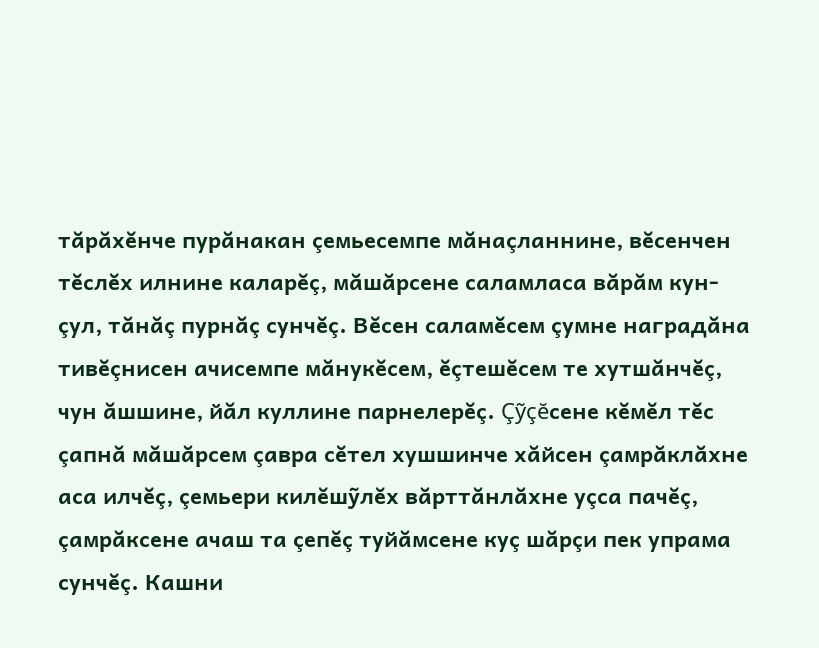тăрăхĕнче пурăнакан çемьесемпе мăнаçланнине, вĕсенчен тĕслĕх илнине каларĕç, мăшăрсене саламласа вăрăм кун-çул, тăнăç пурнăç сунчĕç. Вĕсен саламĕсем çумне наградăна тивĕçнисен ачисемпе мăнукĕсем, ĕçтешĕсем те хутшăнчĕç, чун ăшшине, йăл куллине парнелерĕç. Çỹçĕсене кĕмĕл тĕс çапнă мăшăрсем çавра сĕтел хушшинче хăйсен çамрăклăхне аса илчĕç, çемьери килĕшỹлĕх вăрттăнлăхне уçса пачĕç, çамрăксене ачаш та çепĕç туйăмсене куç шăрçи пек упрама сунчĕç. Кашни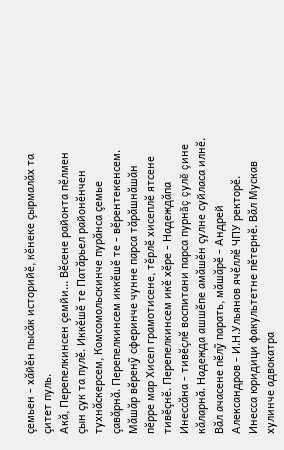çемьен - хăйĕн пысăк историйĕ, кĕнеке çырмалăх та çитет пуль.
Акă, Перепелкинсен çемйи... Вĕсене районта пĕлмен çын çук та пулĕ. Иккĕшĕ те Патăрьел районĕнчен тухнăскерсем, Комсомольскинче пурăнса çемье çавăрнă. Перепелкинсем иккĕшĕ те - вĕрентекенсем. Мăшăр вĕренỹ сферинче чунне парса тăрăшнăшăн пĕрре мар Хисеп грамотисене, тĕрлĕ хисеплĕ ятсене тивĕçнĕ. Перепелкинсем икĕ хĕре - Надеждăпа Инессăна - тивĕçлĕ воспитани парса пурнăç çулĕ çине кăларнă. Надежда ашшĕпе амăшĕн çулне суйласа илнĕ. Вăл ачасене пĕлỹ парать, мăшăрĕ - Андрей Александров - И.Н.Ульянов ячĕллĕ ЧПУ ректорĕ. Инесса юридици факультетне пĕтернĕ. Вăл Мускав хулинче адвокатра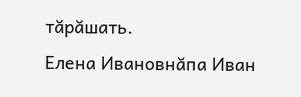тăрăшать.
Елена Ивановнăпа Иван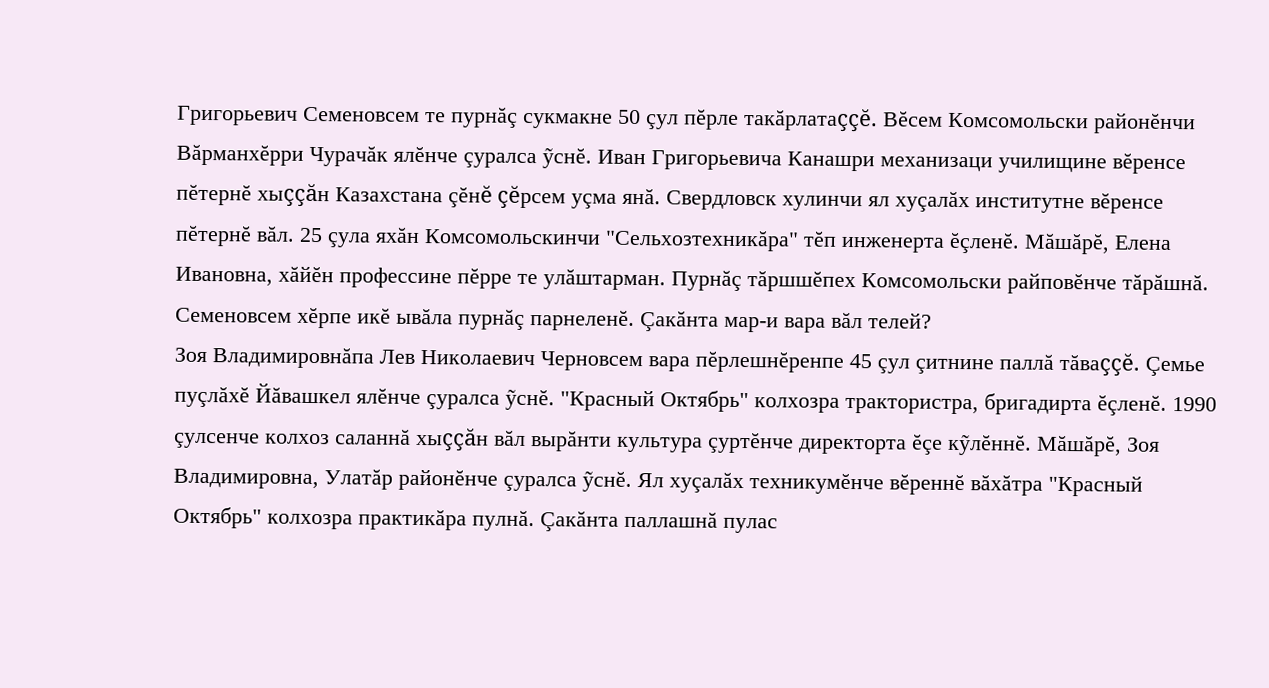Григорьевич Семеновсем те пурнăç сукмакне 50 çул пĕрле такăрлатаççĕ. Вĕсем Комсомольски районĕнчи Вăрманхĕрри Чурачăк ялĕнче çуралса ỹснĕ. Иван Григорьевича Канашри механизаци училищине вĕренсе пĕтернĕ хыççăн Казахстана çĕнĕ çĕрсем уçма янă. Свердловск хулинчи ял хуçалăх институтне вĕренсе пĕтернĕ вăл. 25 çула яхăн Комсомольскинчи "Сельхозтехникăра" тĕп инженерта ĕçленĕ. Мăшăрĕ, Елена Ивановна, хăйĕн профессине пĕрре те улăштарман. Пурнăç тăршшĕпех Комсомольски райповĕнче тăрăшнă. Семеновсем хĕрпе икĕ ывăла пурнăç парнеленĕ. Çакăнта мар-и вара вăл телей?
Зоя Владимировнăпа Лев Николаевич Черновсем вара пĕрлешнĕренпе 45 çул çитнине паллă тăваççĕ. Çемье пуçлăхĕ Йăвашкел ялĕнче çуралса ỹснĕ. "Красный Октябрь" колхозра трактористра, бригадирта ĕçленĕ. 1990 çулсенче колхоз саланнă хыççăн вăл вырăнти культура çуртĕнче директорта ĕçе кỹлĕннĕ. Мăшăрĕ, Зоя Владимировна, Улатăр районĕнче çуралса ỹснĕ. Ял хуçалăх техникумĕнче вĕреннĕ вăхăтра "Красный Октябрь" колхозра практикăра пулнă. Çакăнта паллашнă пулас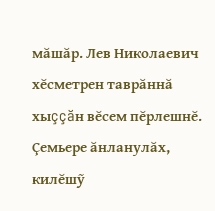мăшăр. Лев Николаевич хĕсметрен таврăннă хыççăн вĕсем пĕрлешнĕ. Çемьере ăнланулăх, килĕшỹ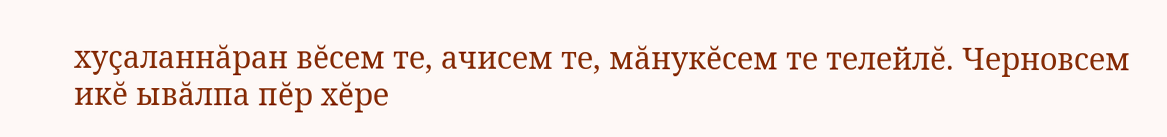хуçаланнăран вĕсем те, ачисем те, мăнукĕсем те телейлĕ. Черновсем икĕ ывăлпа пĕр хĕре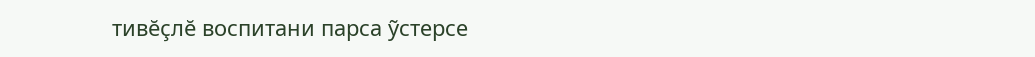тивĕçлĕ воспитани парса ỹстерсе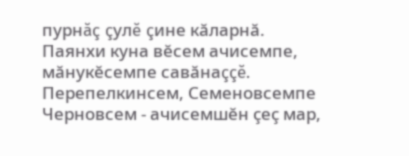пурнăç çулĕ çине кăларнă. Паянхи куна вĕсем ачисемпе, мăнукĕсемпе савăнаççĕ.
Перепелкинсем, Семеновсемпе Черновсем - ачисемшĕн çеç мар,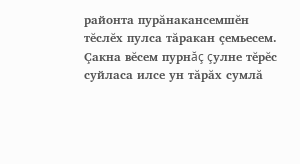районта пурăнакансемшĕн тĕслĕх пулса тăракан çемьесем. Çакна вĕсем пурнăç çулне тĕрĕс суйласа илсе ун тăрăх сумлă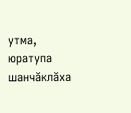утма, юратупа шанчăклăха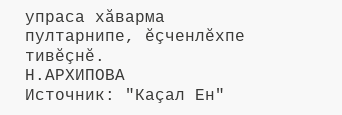упраса хăварма пултарнипе, ĕçченлĕхпе тивĕçнĕ.
Н.АРХИПОВА
Источник: "Каçал Ен"